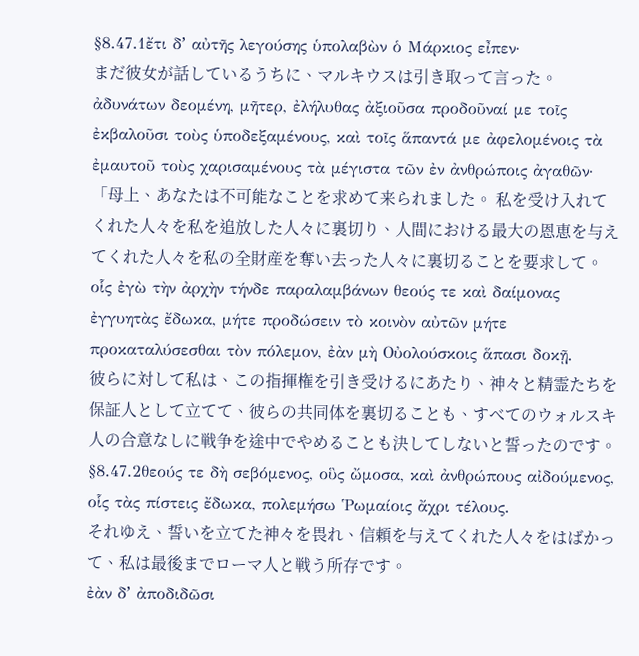§8.47.1ἔτι δʼ αὐτῆς λεγούσης ὑπολαβὼν ὁ Μάρκιος εἶπεν·
まだ彼女が話しているうちに、マルキウスは引き取って言った。
ἀδυνάτων δεομένη, μῆτερ, ἐλήλυθας ἀξιοῦσα προδοῦναί με τοῖς ἐκβαλοῦσι τοὺς ὑποδεξαμένους, καὶ τοῖς ἅπαντά με ἀφελομένοις τὰ ἐμαυτοῦ τοὺς χαρισαμένους τὰ μέγιστα τῶν ἐν ἀνθρώποις ἀγαθῶν·
「母上、あなたは不可能なことを求めて来られました。 私を受け入れてくれた人々を私を追放した人々に裏切り、人間における最大の恩恵を与えてくれた人々を私の全財産を奪い去った人々に裏切ることを要求して。
οἷς ἐγὼ τὴν ἀρχὴν τήνδε παραλαμβάνων θεούς τε καὶ δαίμονας ἐγγυητὰς ἔδωκα, μήτε προδώσειν τὸ κοινὸν αὐτῶν μήτε προκαταλύσεσθαι τὸν πόλεμον, ἐὰν μὴ Οὐολούσκοις ἅπασι δοκῇ.
彼らに対して私は、この指揮権を引き受けるにあたり、神々と精霊たちを保証人として立てて、彼らの共同体を裏切ることも、すべてのウォルスキ人の合意なしに戦争を途中でやめることも決してしないと誓ったのです。
§8.47.2θεούς τε δὴ σεβόμενος, οὓς ὤμοσα, καὶ ἀνθρώπους αἰδούμενος, οἷς τὰς πίστεις ἔδωκα, πολεμήσω Ῥωμαίοις ἄχρι τέλους.
それゆえ、誓いを立てた神々を畏れ、信頼を与えてくれた人々をはばかって、私は最後までローマ人と戦う所存です。
ἐὰν δʼ ἀποδιδῶσι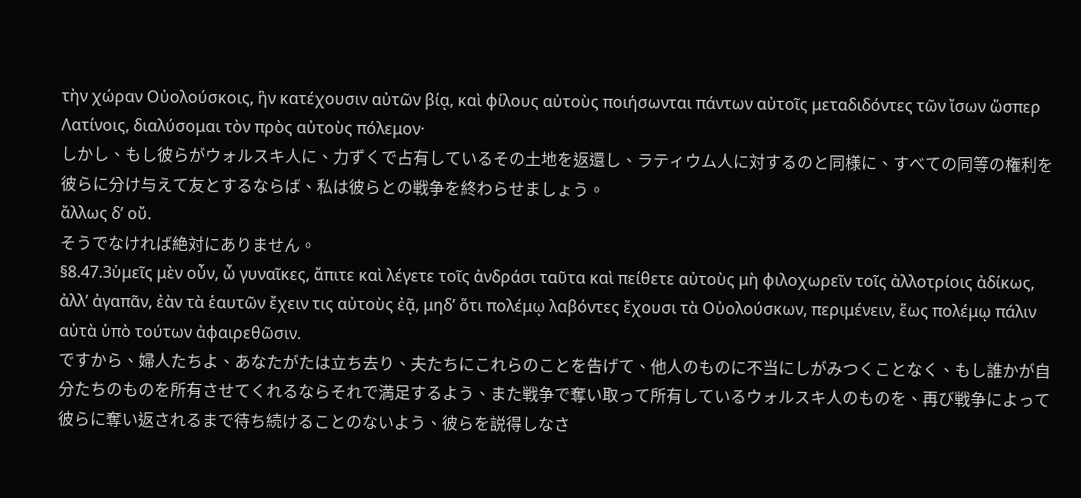τὴν χώραν Οὐολούσκοις, ἣν κατέχουσιν αὐτῶν βίᾳ, καὶ φίλους αὐτοὺς ποιήσωνται πάντων αὐτοῖς μεταδιδόντες τῶν ἴσων ὥσπερ Λατίνοις, διαλύσομαι τὸν πρὸς αὐτοὺς πόλεμον·
しかし、もし彼らがウォルスキ人に、力ずくで占有しているその土地を返還し、ラティウム人に対するのと同様に、すべての同等の権利を彼らに分け与えて友とするならば、私は彼らとの戦争を終わらせましょう。
ἄλλως δʼ οὔ.
そうでなければ絶対にありません。
§8.47.3ὑμεῖς μὲν οὖν, ὦ γυναῖκες, ἄπιτε καὶ λέγετε τοῖς ἀνδράσι ταῦτα καὶ πείθετε αὐτοὺς μὴ φιλοχωρεῖν τοῖς ἀλλοτρίοις ἀδίκως, ἀλλʼ ἀγαπᾶν, ἐὰν τὰ ἑαυτῶν ἔχειν τις αὐτοὺς ἐᾷ, μηδʼ ὅτι πολέμῳ λαβόντες ἔχουσι τὰ Οὐολούσκων, περιμένειν, ἕως πολέμῳ πάλιν αὐτὰ ὑπὸ τούτων ἀφαιρεθῶσιν.
ですから、婦人たちよ、あなたがたは立ち去り、夫たちにこれらのことを告げて、他人のものに不当にしがみつくことなく、もし誰かが自分たちのものを所有させてくれるならそれで満足するよう、また戦争で奪い取って所有しているウォルスキ人のものを、再び戦争によって彼らに奪い返されるまで待ち続けることのないよう、彼らを説得しなさ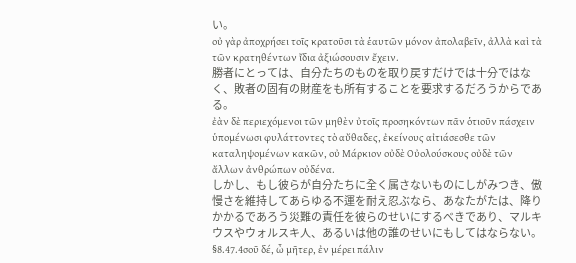い。
οὐ γὰρ ἀποχρήσει τοῖς κρατοῦσι τὰ ἑαυτῶν μόνον ἀπολαβεῖν, ἀλλὰ καὶ τὰ τῶν κρατηθέντων ἴδια ἀξιώσουσιν ἔχειν.
勝者にとっては、自分たちのものを取り戻すだけでは十分ではなく、敗者の固有の財産をも所有することを要求するだろうからである。
ἐὰν δὲ περιεχόμενοι τῶν μηθὲν ὐτοῖς προσηκόντων πᾶν ὁτιοῦν πάσχειν ὑπομένωσι φυλάττοντες τὸ αὔθαδες, ἐκείνους αἰτιάσεσθε τῶν καταληψομένων κακῶν, οὐ Μάρκιον οὐδὲ Οὐολούσκους οὐδὲ τῶν ἄλλων ἀνθρώπων οὐδένα.
しかし、もし彼らが自分たちに全く属さないものにしがみつき、傲慢さを維持してあらゆる不運を耐え忍ぶなら、あなたがたは、降りかかるであろう災難の責任を彼らのせいにするべきであり、マルキウスやウォルスキ人、あるいは他の誰のせいにもしてはならない。
§8.47.4σοῦ δέ, ὦ μῆτερ, ἐν μέρει πάλιν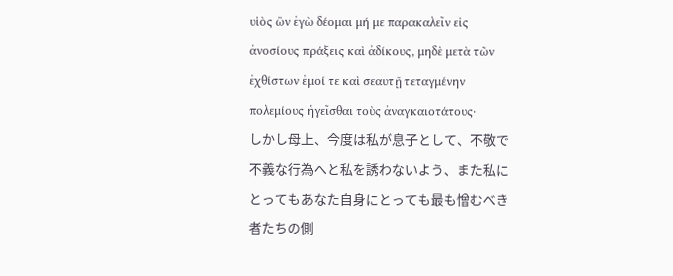υἱὸς ὢν ἐγὼ δέομαι μή με παρακαλεῖν εἰς ἀνοσίους πράξεις καὶ ἀδίκους, μηδὲ μετὰ τῶν ἐχθίστων ἐμοί τε καὶ σεαυτῇ τεταγμένην πολεμίους ἡγεῖσθαι τοὺς ἀναγκαιοτάτους·
しかし母上、今度は私が息子として、不敬で不義な行為へと私を誘わないよう、また私にとってもあなた自身にとっても最も憎むべき者たちの側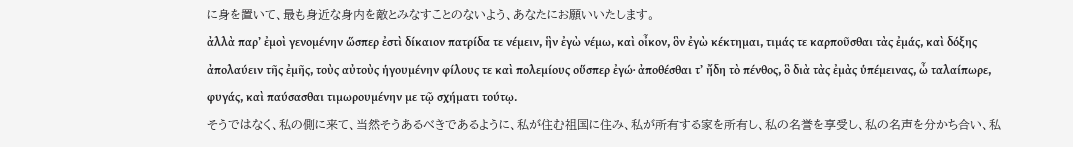に身を置いて、最も身近な身内を敵とみなすことのないよう、あなたにお願いいたします。
ἀλλὰ παρʼ ἐμοὶ γενομένην ὥσπερ ἐστὶ δίκαιον πατρίδα τε νέμειν, ἣν ἐγὼ νέμω, καὶ οἶκον, ὃν ἐγὼ κέκτημαι, τιμάς τε καρποῦσθαι τὰς ἐμάς, καὶ δόξης ἀπολαύειν τῆς ἐμῆς, τοὺς αὐτοὺς ἡγουμένην φίλους τε καὶ πολεμίους οὕσπερ ἐγώ· ἀποθέσθαι τʼ ἤδη τὸ πένθος, ὃ διὰ τὰς ἐμὰς ὑπέμεινας, ὦ ταλαίπωρε, φυγάς, καὶ παύσασθαι τιμωρουμένην με τῷ σχήματι τούτῳ.
そうではなく、私の側に来て、当然そうあるべきであるように、私が住む祖国に住み、私が所有する家を所有し、私の名誉を享受し、私の名声を分かち合い、私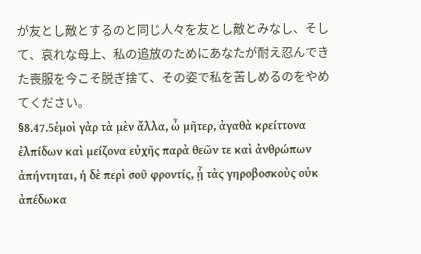が友とし敵とするのと同じ人々を友とし敵とみなし、そして、哀れな母上、私の追放のためにあなたが耐え忍んできた喪服を今こそ脱ぎ捨て、その姿で私を苦しめるのをやめてください。
§8.47.5ἐμοὶ γὰρ τὰ μὲν ἄλλα, ὦ μῆτερ, ἀγαθὰ κρείττονα ἐλπίδων καὶ μείζονα εὐχῆς παρὰ θεῶν τε καὶ ἀνθρώπων ἀπήντηται, ἡ δὲ περὶ σοῦ φροντίς, ᾗ τὰς γηροβοσκοὺς οὐκ ἀπέδωκα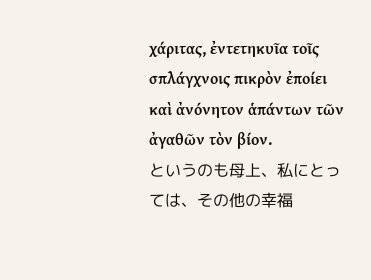χάριτας, ἐντετηκυῖα τοῖς σπλάγχνοις πικρὸν ἐποίει καὶ ἀνόνητον ἁπάντων τῶν ἀγαθῶν τὸν βίον.
というのも母上、私にとっては、その他の幸福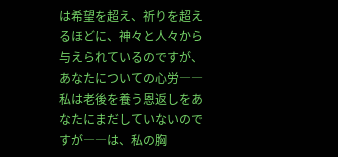は希望を超え、祈りを超えるほどに、神々と人々から与えられているのですが、あなたについての心労――私は老後を養う恩返しをあなたにまだしていないのですが――は、私の胸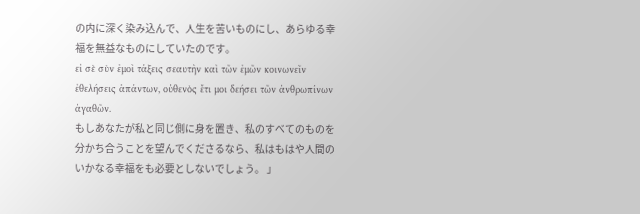の内に深く染み込んで、人生を苦いものにし、あらゆる幸福を無益なものにしていたのです。
εἰ σὲ σὺν ἐμοὶ τάξεις σεαυτὴν καὶ τῶν ἐμῶν κοινωνεῖν ἐθελήσεις ἁπάντων, οὐθενὸς ἔτι μοι δεήσει τῶν ἀνθρωπίνων ἀγαθῶν.
もしあなたが私と同じ側に身を置き、私のすべてのものを分かち合うことを望んでくださるなら、私はもはや人間のいかなる幸福をも必要としないでしょう。 」